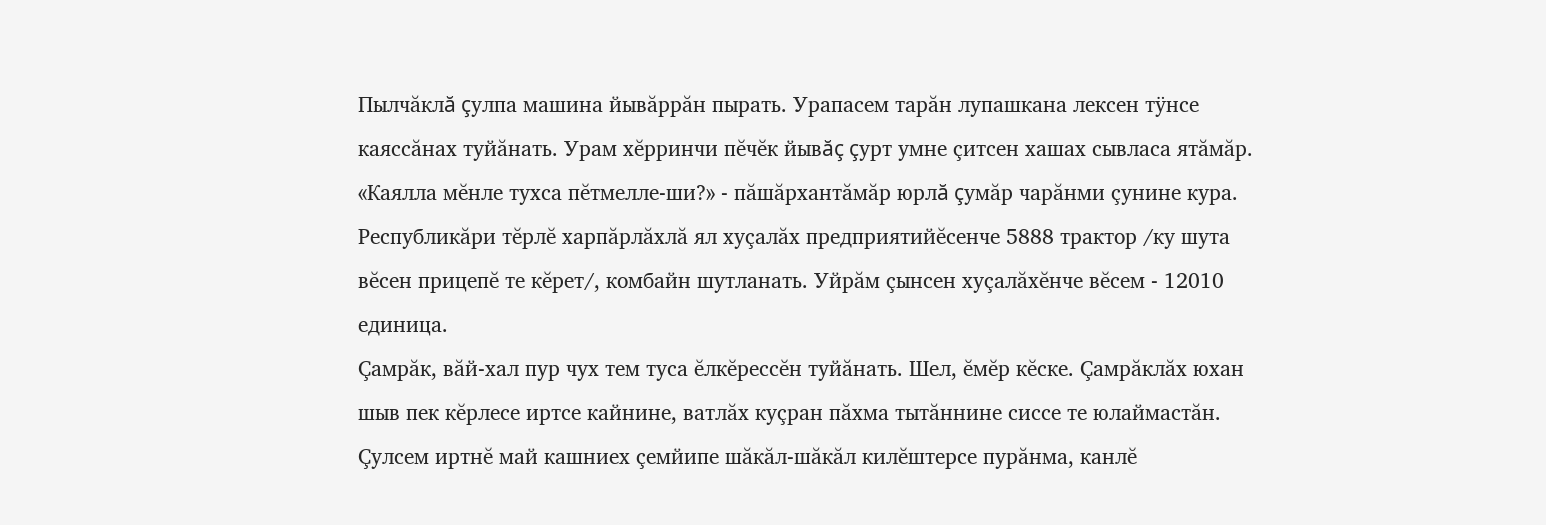Пылчăклă çулпа машина йывăррăн пырать. Урапасем тарăн лупашкана лексен тÿнсе каяссăнах туйăнать. Урам хĕрринчи пĕчĕк йывăç çурт умне çитсен хашах сывласа ятăмăр. «Каялла мĕнле тухса пĕтмелле-ши?» - пăшăрхантăмăр юрлă çумăр чарăнми çунине кура.
Республикăри тĕрлĕ харпăрлăхлă ял хуçалăх предприятийĕсенче 5888 трактор /ку шута вĕсен прицепĕ те кĕрет/, комбайн шутланать. Уйрăм çынсен хуçалăхĕнче вĕсем - 12010 единица.
Çамрăк, вăй-хал пур чух тем туса ĕлкĕрессĕн туйăнать. Шел, ĕмĕр кĕске. Çамрăклăх юхан шыв пек кĕрлесе иртсе кайнине, ватлăх куçран пăхма тытăннине сиссе те юлаймастăн. Çулсем иртнĕ май кашниех çемйипе шăкăл-шăкăл килĕштерсе пурăнма, канлĕ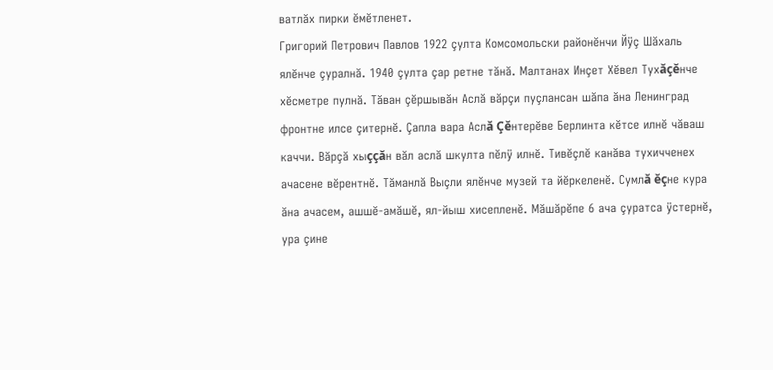ватлăх пирки ĕмĕтленет.
Григорий Петрович Павлов 1922 çулта Комсомольски районĕнчи Йÿç Шăхаль ялĕнче çуралнă. 1940 çулта çар ретне тăнă. Малтанах Инçет Хĕвел Тухăçĕнче хĕсметре пулнă. Тăван çĕршывăн Аслă вăрçи пуçлансан шăпа ăна Ленинград фронтне илсе çитернĕ. Çапла вара Аслă Çĕнтерĕве Берлинта кĕтсе илнĕ чăваш каччи. Вăрçă хыççăн вăл аслă шкулта пĕлÿ илнĕ. Тивĕçлĕ канăва тухичченех ачасене вĕрентнĕ. Тăманлă Выçли ялĕнче музей та йĕркеленĕ. Сумлă ĕçне кура ăна ачасем, ашшĕ-амăшĕ, ял-йыш хисепленĕ. Мăшăрĕпе 6 ача çуратса ÿстернĕ, ура çине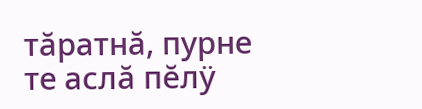тăратнă, пурне те аслă пĕлÿ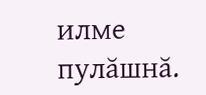илме пулăшнă.